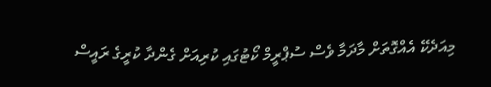މިއަދެކޭ އެއްގޮތަށް މާދަމާ ވެސް ސުޕްރީމް ކޯޓުގައި ކުރިއަށް ގެންދާ ކުރީގެ ރައީސް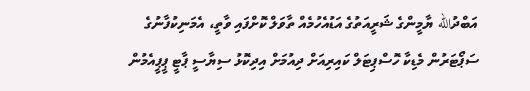އަބްދުالله ޔާމީންގެ ޝަރީއަތުގެ އަޑުއެހުމެއް ތާވަލް ކޮށްފައި ވާތީ، އެމަނިކުފާނުގެ ސަޕޯޓަރުން މެޑިކާ ހޮސްޕިޓަލް ކައިރިއަށް ދިއުމަށް އިދިކޮޅު ސިޔާސީ ޕާޓީ ޕީޕީއެމުން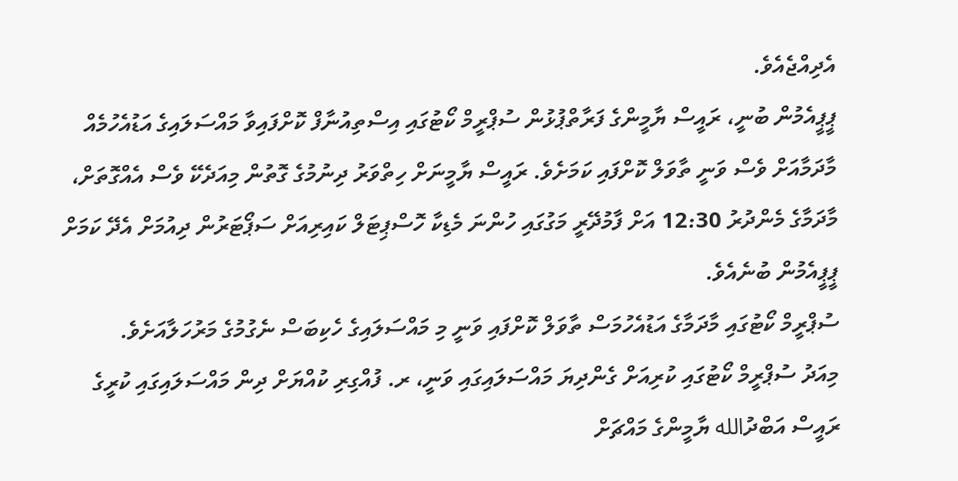އެދިއްޖެއެވެ.
ޕީޕީއެމުން ބުނީ، ރައީސް ޔާމީންގެ ފަރާތްޕުޅުން ސުޕްރީމް ކޯޓުގައި އިސްތިއުނާފް ކޮށްފައިވާ މައްސަލައިގެ އަޑުއެހުމެއް މާދަމާއަށް ވެސް ވަނީ ތާވަލް ކޮށްފައި ކަމަށެވެ. ރައީސް ޔާމީނަށް ހިތްވަރު ދިނުމުގެ ގޮތުން މިއަދެކޭ ވެސް އެއްގޮތަށް، މާދަމާގެ މެންދުރު 12:30 އަށް ފާމުދޭރީ މަގުގައި ހުންނަ މެޑިކާ ހޮސްޕިޓަލް ކައިރިއަށް ސަޕޯޓަރުން ދިއުމަށް އެދޭ ކަމަށް ޕީޕީއެމުން ބުނެއެވެ.
ސުޕްރީމް ކޯޓުގައި މާދަމާގެ އަޑުއެހުމަސް ތާވަލް ކޮށްފައި ވަނީ މި މައްސަލައިގެ ހެކިބަސް ނެގުމުގެ މަރުހަލާއަށެވެ.
މިއަދު ސުޕްރީމް ކޯޓުގައި ކުރިއަށް ގެންދިޔަ މައްސަލައިގައި ވަނީ، ރ. ފުއްގިރި ކުއްޔަށް ދިން މައްސަލައިގައި ކުރީގެ ރައީސް އަބްދުالله ޔާމީންގެ މައްޗަށް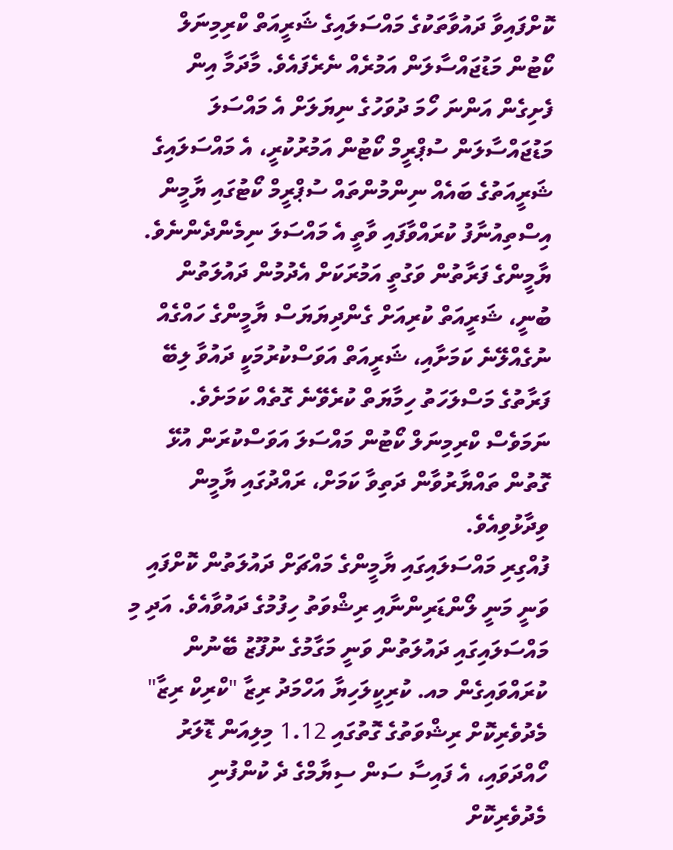ކޮށްފައިވާ ދައުވާތަކުގެ މައްސަލައިގެ ޝަރީއަތް ކްރިމިނަލް ކޯޓުން މަޑުޖައްސާލަން އަމުރެއް ނެރެފައެވެ. މާދަމާ އިން ފެށިގެން އަންނަ ހޯމަ ދުވަހުގެ ނިޔަލަށް އެ މައްސަލަ މަޑުޖައްސާލަން ސުޕްރީމް ކޯޓުން އަމުރުކުރީ، އެ މައްސަލައިގެ ޝަރީއަތުގެ ބައެއް ނިންމުންތައް ސުޕްރީމް ކޯޓުގައި ޔާމީން އިސްތިއުނާފު ކުރައްވާފައި ވާތީ އެ މައްސަލަ ނިމެންދެންނެވެ.
ޔާމީންގެ ފަރާތުން ވަގުތީ އަމުރަކަށް އެދުމުން ދައުލަތުން ބުނީ، ޝަރީއަތް ކުރިއަށް ގެންދިޔަޔަސް ޔާމީންގެ ހައްގެއް ނުގެއްލޭނެ ކަމަށާއި، ޝަރީއަތް އަވަސްކުރުމަކީ ދައުވާ ލިބޭ ފަރާތުގެ މަސްލަހަތު ހިމާޔަތް ކުރެވޭނެ ގޮތެއް ކަމަށެވެ. ނަމަވެސް ކްރިމިނަލް ކޯޓުން މައްސަލަ އަވަސްކުރަން އުޅޭ ގޮތުން ތައްޔާރުވާން ދަތިވާ ކަމަށް، ރައްދުގައި ޔާމީން ވިދާޅުވިއެވެ.
ފުއްގިރި މައްސަލައިގައި ޔާމީންގެ މައްޗަށް ދައުލަތުން ކޮށްފައި ވަނީ މަނީ ލޯންޑަރިންނާއި ރިޝްވަތު ހިފުމުގެ ދައުވާއެވެ. އަދި މި މައްސަލައިގައި ދައުލަތުން ވަނީ މަގާމުގެ ނުފޫޒު ބޭނުން ކުރައްވައިގެން މއ. ކުރިކީލަހިޔާ އަހްމަދު ރިޒާ "ކްރިކް ރިޒާ" މެދުވެރިކޮށް ރިޝްވަތުގެ ގޮތުގައި 1.12 މިލިއަން ޑޮލަރު ހޯއްދަވައި، އެ ފައިސާ ސަން ސިޔާމްގެ ދެ ކުންފުނި މެދުވެރިކޮށް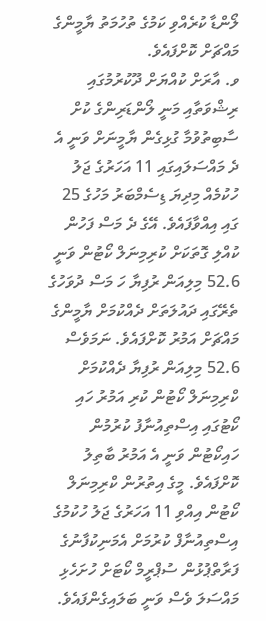ލޯންޑާ ކުރެއްވި ކަމުގެ ތުހުމަތު ޔާމީންގެ މައްޗަށް ކޮށްފައެވެ.
ވ. އާރަށް ކުއްޔަށް ދޫކުރުމުގައި ރިޝްވަތާއި މަނީ ލޯންޑަރިންގެ ކުށް ސާބިތުވުމާ ގުޅިގެން ޔާމީނަށް ވަނީ އެ ދެ މައްސަލައިގައި 11 އަހަރުގެ ޖަލު ހުކުމެއް މިދިޔަ ޑިސެމްބަރު މަހުގެ 25 ގައި އިއްވާފައެވެ. އޭގެ ދެ މަސް ފަހުން ކުއްލި ގޮތަކަށް ކުރިމިނަލް ކޯޓުން ވަނީ 52.6 މިލިއަން ރުފިޔާ ހަ މަސް ދުވަހުގެ ތެރޭގައި ދައުލަތަށް ދެއްކުމަށް ޔާމީންގެ މައްޗަށް އަމުރު ކޮށްފައެވެ. ނަމަވެސް 52.6 މިލިއަން ރުފިޔާ ދެއްކުމަށް ކްރިމިނަލް ކޯޓުން ކުރި އަމުރު ހައި ކޯޓުގައި އިސްތިއުނާފު ކުރުމުން ހައިކޯޓުން ވަނީ އެ އަމުރު ބާތިލު ކޮށްފައެވެ. މީގެ އިތުރުން ކްރިމިނަލް ކޯޓުން އިއްވި 11 އަހަރުގެ ޖަލު ހުކުމުގެ އިސްތިއުނާފް ކުރުމަށް އެމަނިކުފާނުގެ ފަރާތްޕުޅުން ސުޕްރީމް ކޯޓަށް ހުށަހެޅި މައްސަލަ ވެސް ވަނީ ބަލައިގެންފައެވެ.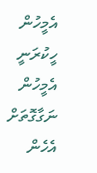އެމީހުން ހީކުރަނީ އެމީހުން ނަގާގޮތަށް އެހެން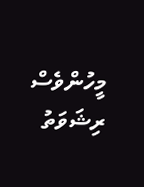މީހުންވެސް ރިޝަވަތު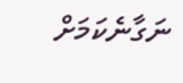ނަގާނެކަމަށް